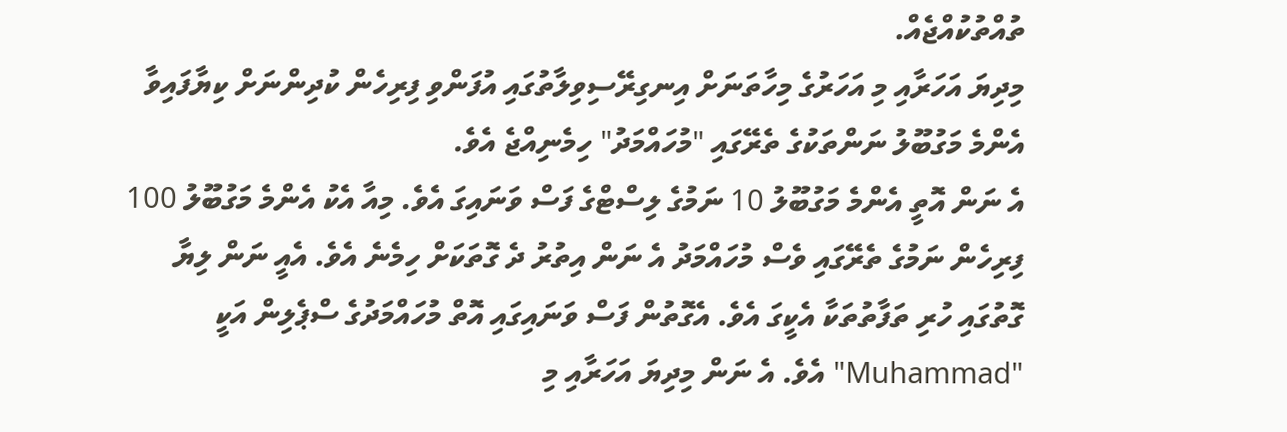ތުއްތުކުއްޖެއް.
މިދިޔަ އަހަރާއި މި އަހަރުގެ މިހާތަނަށް އިނގިރޭސިވިލާތުގައި އުފަންވި ފިރިހެން ކުދިންނަށް ކިޔާފައިވާ އެންމެ މަގުބޫލު ނަންތަކުގެ ތެރޭގައި "މުހައްމަދު" ހިމެނިއްޖެ އެވެ.
އެ ނަން އޮތީ އެންމެ މަގުބޫލު 10 ނަމުގެ ލިސްޓްގެ ފަސް ވަނައިގަ އެވެ. މިއާ އެކު އެންމެ މަގުބޫލު 100 ފިރިހެން ނަމުގެ ތެރޭގައި ވެސް މުހައްމަދު އެ ނަން އިތުރު ދެ ގޮތަކަށް ހިމެނެ އެވެ. އެއީ ނަން ލިޔާ ގޮތުގައި ހުރި ތަފާތުތަކާ އެކީގަ އެވެ. އެގޮތުން ފަސް ވަނައިގައި އޮތް މުހައްމަދުގެ ސްޕެލިން އަކީ "Muhammad" އެވެ. އެ ނަން މިދިޔަ އަހަރާއި މި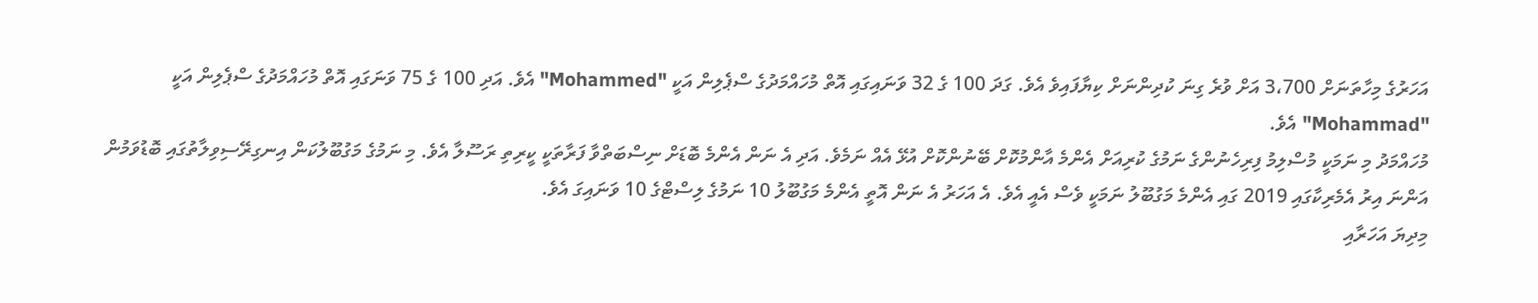އަހަރުގެ މިހާތަނަށް 3،700 އަށް ވުރެ ގިނަ ކުދިންނަށް ކިޔާފައިވެ އެވެ. ގަދަ 100 ގެ 32 ވަނައިގައި އޮތް މުހައްމަދުގެ ސްޕެލިން އަކީ "Mohammed" އެވެ. އަދި 100 ގެ 75 ވަނަގައި އޮތް މުހައްމަދުގެ ސްޕެލިން އަކީ "Mohammad" އެވެ.
މުހައްމަދު މި ނަމަކީ މުސްލިމު ފިރިހެނުންގެ ނަމުގެ ކުރިއަށް އެންމެ އާންމުކޮށް ބޭނުންކޮށް އުޅޭ އެއް ނަމެވެ. އަދި އެ ނަން އެންމެ ބޮޑަށް ނިސްބަތްވާ ފަރާތަކީ ކީރިތި ރަސޫލާ އެވެ. މި ނަމުގެ މަގުބޫލުކަން އިނގިރޭސިވިލާތުގައި ބޮޑުވަމުން އަންނަ އިރު އެމެރިކާގައި 2019 ގައި އެންމެ މަގުބޫލު ނަމަކީ ވެސް އެއީ އެވެ. އެ އަހަރު އެ ނަން އޮތީ އެންމެ މަގުބޫލު 10 ނަމުގެ ލިސްޓްގެ 10 ވަނައިގަ އެވެ.
މިދިޔަ އަހަރާއި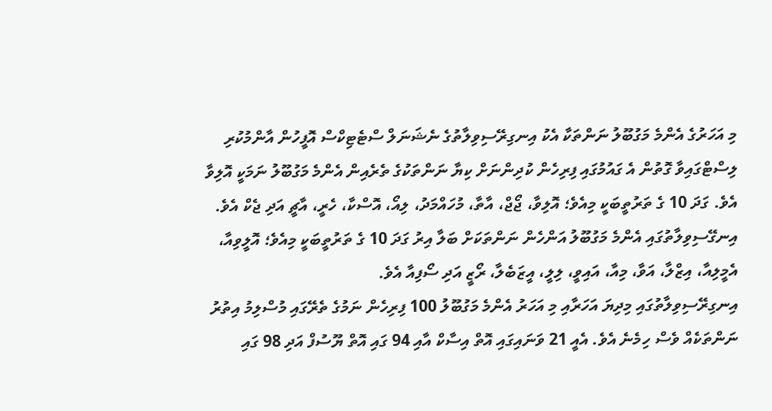މި އަހަރުގެ އެންމެ މަގުބޫލު ނަންތަކާ އެކު އިނގިރޭސިވިލާތުގެ ނެޝަނަލް ސްޓެޓިކްސް އޮފީހުން އާންމުކުރި ލިސްޓްގައިވާ ގޮތުން އެ ގައުމުގައި ފިރިހެން ކުދިންނަށް ކިޔާ ނަންތަކުގެ ތެރެއިން އެންމެ މަގުބޫލު ނަމަކީ އޮލިވާ އެވެ. ގަދަ 10 ގެ ތަރުތީބަކީ މިއެވެ؛ އޮލިވާ، ޖޯޖް، އާތާ، މުހައްމަދު، ލިއޯ، އޮސްކާ، ހެރީ، އާޗީ އަދި ޖެކް އެވެ.
އިނގޭސިވިލާތުގައި އެންމެ މަގުބޫލު އަންހެން ނަންތަކަށް ބަލާ އިރު ގަދަ 10 ގެ ތަރުތީބަކީ މިއެވެ؛ އޮލީވިއާ، އެމީލިއާ، އިޒްލާ، އަވާ، މިއާ، އައިވީ، ލިލީ، އީޒަބެލާ، ރޯޒީ އަދި ސޯފިއާ އެވެ.
އިނގިރޭސިވިލާތުގައި މިދިޔަ އަހަރާއި މި އަހަރު އެންމެ މަގުބޫލު 100 ފިރިހެން ނަމުގެ ތެރޭގައި މުސްލިމު އިތުރު ނަންތަކެއް ވެސް ހިމެނެ އެވެ. އެއީ 21 ވަނައިގައި އޮތް އިސާކް އާއި 94 ގައި އޮތް ޔޫސުފް އަދި 98 ގައި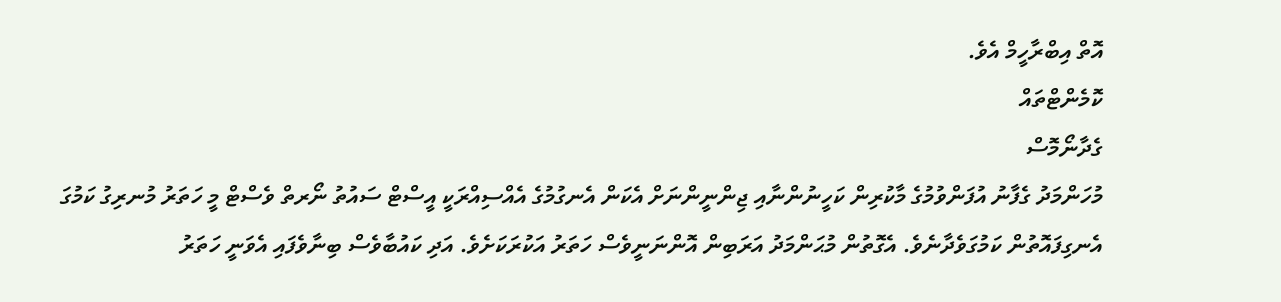އޮތް އިބްރާހީމް އެވެ.
ކޮމެންޓްތައް
ގެދާނޯމޮސް
މުހަންމަދު ގެފާނު އުފަންވުމުގެ މާކުރިން ކަހީނުންނާއި ޖިންނީންނަށް އެކަން އެނގުމުގެ އެއްސިއްރަކީ އީސްޓް ސައުތު ނޯރތް ވެސްޓް މީ ހަތަރު މުނރިގު ކަމުގަ އެނގިފައޮތުން ކަމުގަވެދާނެވެ. އެގޮތުން މުޙަންމަދު އަރަބިން އޮންނަނީވެސް ހަތަރު އަކުރަކަށެވެ. އަދި ކައުބާވެސް ބިނާވެފައި އެވަނީ ހަތަރު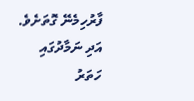ފާރުހިމެނޭ ގޮތަށެވެ. އަދި ނަމާދުގައި ހަތަރު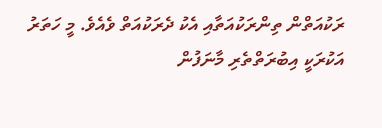ރަކުއަތްން ތިންރަކުއަތާއި އެކު ދެރަކުއަތް ވެއެވެ. މީ ހަތަރު އަކުރަކީ އިބުރަތްތެރި މާނަފުން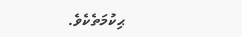ޙިކުމަތެކެވެ.